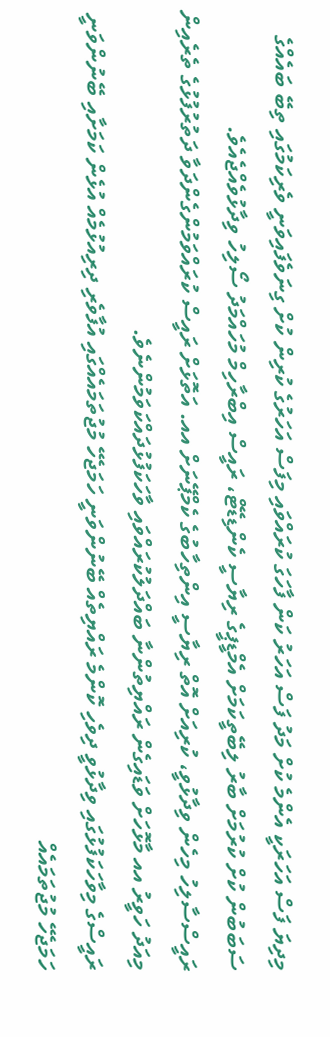މިދިޔަ ފަސް އަހަރަކީ އެންމެ ކުށް މަދު ފަސް އަހަރު ކަން ފާހަގަ ކުރައްވައި މިފަސް އަހަރުގެ ކުރިން ކުށް ގިނަވެފައިވަނީ ވެރިކަމުގައި ތިބޭ ބައެއްގެ ސަބަބުން ކުށް ކުރުމަށް ބާރު ލިބޭތީކަމަށް އެމްޑީޕީގެ ރިޔާސީ ކެންޑިޑޭޓް، ރައީސް އިބްރާހިމް މުހައްމަދު ސޯލިހު ވިދާޅުވެއްޖެއެވެ.
ރައީސްސާލިހު މިހެން ވިދާޅުވީ، ކުރިއަށް އޮތް ރިޔާސީ އިންތިހާބުގެ ކެމްޕޭނަށް އއ. އަތޮޅަށް ރައީސް ކުރައްވަމުންގެންދަވާ ދަތުރުފުޅުގެ ތެރެއިން މިއަދު ހަވީރު އއ މާޅޮހަށް ވަޑައިގެން ރައްޔިތުންނާ ބައްދަލުކުރައްވައި ވާހަކަފުޅުދައްކަވަމުންނެވެ.
ރައީސްގެ މިވާހަކަފުޅުގައި ވިދާޅުވީ ދިވެހި ކޮންމެ ރައްޔިތެއް ބޭނުންވަނީ ހަމަޖެހޭ މުޖުތަމައެއްގައި އުފާވެރި ދިރިއުޅުމެއް އުޅެން ކަމަށާއި ބޭނުންވަނީ ހަމަޖެހޭ މުޖުތަމައެއް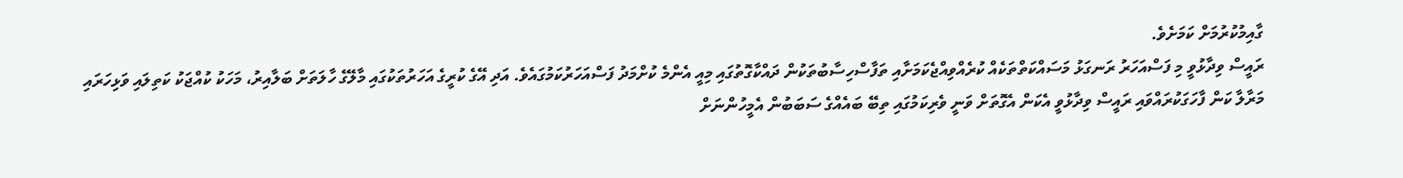ގާއިމުކުރުމަށް ކަމަށެވެ.
ރައީސް ވިދާޅުވީ މި ފަސްއަހަރު ރަނގަޅު މަސައްކަތްތަކެއް ކުރެއްވިއްޖެކަމަށާއި ތަފާސްހިސާބުތަކުން ދައްކާގޮތުގައި މިއީ އެންމެ ކުށްމަދު ފަސްއަހަރުކަމުގައެވެ. އަދި އޭގެ ކުރީގެ އަހަރުތަކުގައި މާލޭގެ ހާލަތަށް ބަލާއިރު، މަހަކު ކުއްޖަކު ކަތިލައި ވަޅިހަރައި މަރާލާ ކަން ފާހަގަކުރައްވައި ރައީސް ވިދާޅުވީ އެކަން އެގޮތަށް ވަނީ ވެރިކަމުގައި ތިބޭ ބައެއްގެ ސަބަބުން އެމީހުންނަށް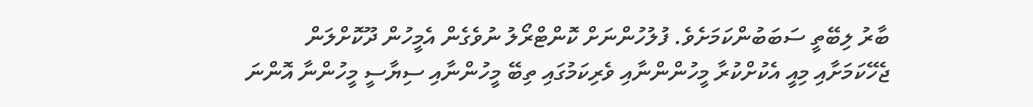ބާރު ލިބޭތީ ސަބަބުންކަމަށެވެ. ފުލުހުންނަށް ކޮންޓްރޯލު ނުވެގެން އެމީހުން ދޫކޮށްލަން ޖެހޭކަމަށާއި މިއީ އެކުށްކުރާ މީހުންންނާއި ވެރިކަމުގައި ތިބޭ މީހުންނާއި ސިޔާސީ މީހުންނާ އޮންނަ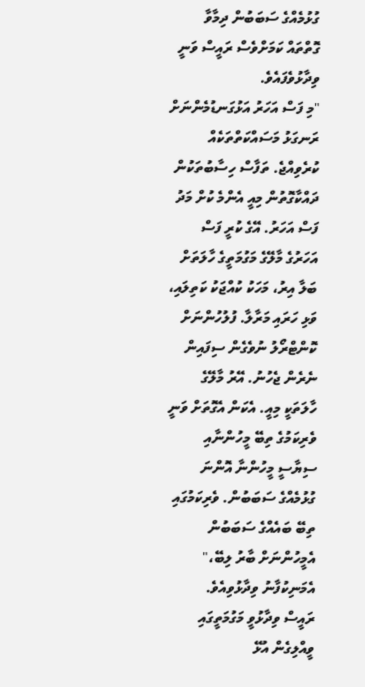ގުޅުމެއްގެ ސަބަބުން ދިމާވާ ގޮތްތައް ކަމަށްވެސް ރައީސް ވަނީ ވިދާޅުވެފައެވެ.
"މި ފަސް އަހަރު އަޅުގަނޑުމެންނަށް ރަނގަޅު މަސައްކަތްތަކެއް ކުރެވިއްޖެ. ތަފާސް ހިސާބުތަކުން ދައްކާގޮތުން މިއީ އެންމެ ކުށް މަދު ފަސް އަހަރު. އޭގެ ކުރީ ފަސް އަހަރުގެ މާލޭގެ މަގުމަތީގެ ހާލަތަށް ބަލާ އިރު، މަހަކު ކުއްޖަކު ކަތިލައި، ވަޅި ހަރައި މަރާލާ. ފުލުހުންނަށް ކޮންޓްރޯލު ނުވެގެން ސިފައިން ނެރެން ޖެހުނު. އޭރު މާލޭގެ ހާލަތަކީ މިއީ. އެކަން އެގޮތަށް ވަނީ ވެރިކަމުގެ ތިބޭ މީހުންނާއި ސިޔާސީ މީހުންނާ އޮންނަ ގުޅުމެއްގެ ސަބަބުން. ވެރިކަމުގައި ތިބޭ ބައެއްގެ ސަބަބުން އެމީހުންނަށް ބާރު ލިބޭ،" އެމަނިކުފާނު ވިދާޅުވިއެވެ.
ރައީސް ވިދާޅުވީ މަގުމަތީގައި ވީއްލިގެން އުޅޭ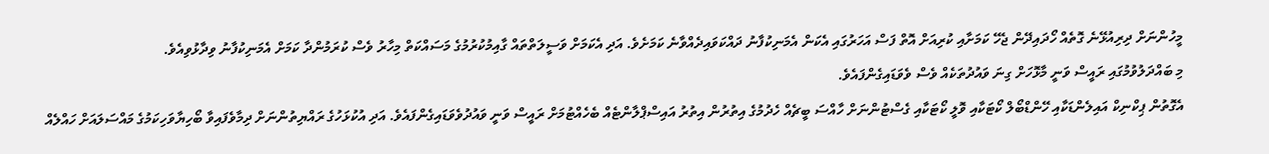މީހުންނަށް ދިރިއުޅޭނެ ގޮތެއް ހޯދައިދޭން ޖެހޭ ކަމަށާއި ކުރިއަށް އޮތް ފަސް އަހަރުގައި އެކަން އެމަނިކުފާނު ދައްކަވައިދެއްވާނެ ކަމަށެވެ. އަދި އެކަމަށް ވަސީލަތްތައް ގާއިމުކުރުމުގެ މަސައްކަތް މިހާރު ވެސް ކުރަމުންދާ ކަމަށް އެމަނިކުފާނު ވިދާޅުވިއެވެ.
މި ބައްދަލުވުމުގައި ރައީސް ވަނީ މާޅޮހަށް ގިނަ ވައުދުތަކެއް ވެސް ވެވަޑައިގެންފައެވެ.
އެގޮތުން ޕިކްނިކް އައިލެންޑަކާއި ހޭންޑްބޯލް ކޯޓަކާއި ވޮލީ ކޯޓަކާއި ގެސްޓުންނަށް ހާއްސަ ބީޗެއް ހެދުމުގެ އިތުރުން އިތުރު އައިސްޕްލާންޓެއް ބެހެއްޓުމަށް ރައީސް ވަނީ ވައުދުވެވަޑައިގެންފައެވެ. އަދި އުކުޅަހުގެ ރައްޔިތުންނަށް ދިމާވެފައިވާ ބޯހިޔާވަހިކަމުގެ މައްސަލައަށް ހައްލެއް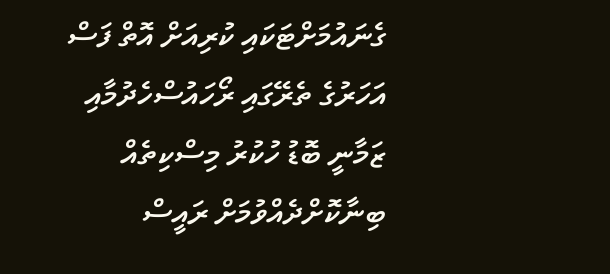ގެނައުމަށްޓަކައި ކުރިއަށް އޮތް ފަސް އަހަރުގެ ތެރޭގައި ރޯހައުސްހެދުމާއި ޒަމާނީ ބޮޑު ހުކުރު މިސްކިތެއް ބިނާކޮށްދެއްވުމަށް ރައީސް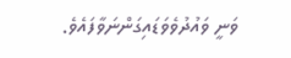ވަނީ ވައުދުވެވަޑައިގަންނަވާފައެވެ.